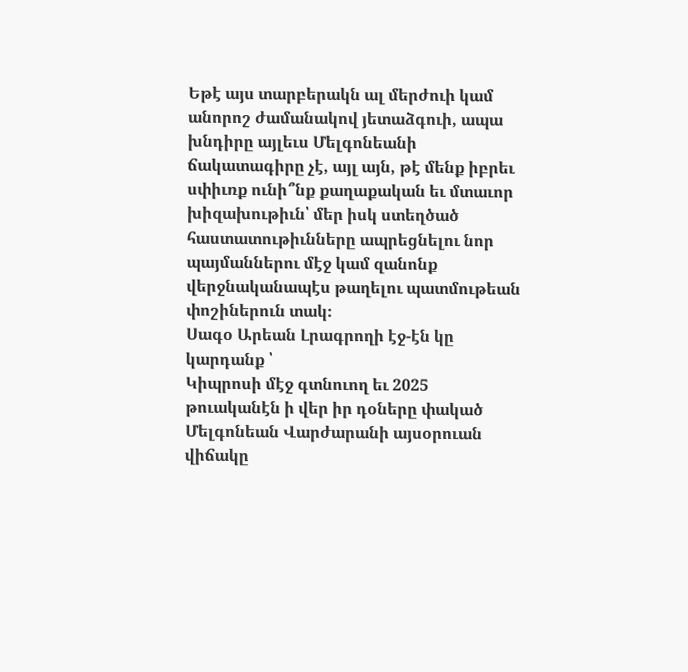Եթէ այս տարբերակն ալ մերժուի կամ անորոշ ժամանակով յետաձգուի, ապա խնդիրը այլեւս Մելգոնեանի ճակատագիրը չէ, այլ այն, թէ մենք իբրեւ սփիւռք ունի՞նք քաղաքական եւ մտաւոր խիզախութիւն՝ մեր իսկ ստեղծած հաստատութիւնները ապրեցնելու նոր պայմաններու մէջ կամ զանոնք վերջնականապէս թաղելու պատմութեան փոշիներուն տակ։
Սագօ Արեան Լրագրողի էջ-էն կը կարդանք ՝
Կիպրոսի մէջ գտնուող եւ 2025 թուականէն ի վեր իր դօները փակած Մելգոնեան Վարժարանի այսօրուան վիճակը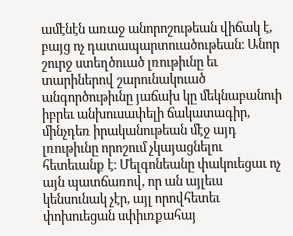ամէնէն առաջ անորոշութեան վիճակ է, բայց ոչ դատապարտուածութեան։ Անոր շուրջ ստեղծուած լռութիւնը եւ տարիներով շարունակուած անգործութիւնը յաճախ կը մեկնաբանուի իբրեւ անխուսափելի ճակատագիր, մինչդեռ իրականութեան մէջ այդ լռութիւնը որոշում չկայացնելու հետեւանք է։ Մելգոնեանը փակուեցաւ ոչ այն պատճառով, որ ան այլեւս կենսունակ չէր, այլ որովհետեւ փոխուեցան սփիւռքահայ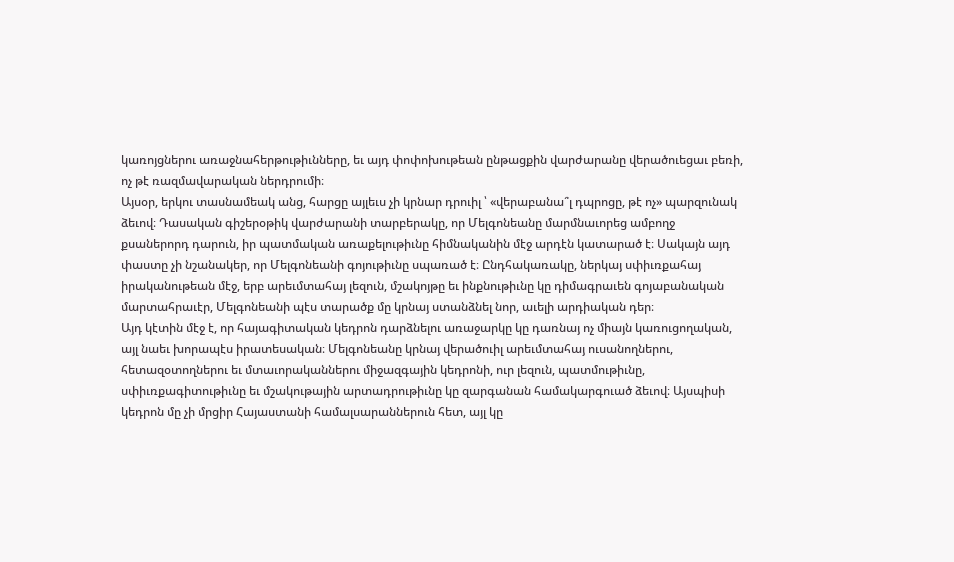կառոյցներու առաջնահերթութիւնները, եւ այդ փոփոխութեան ընթացքին վարժարանը վերածուեցաւ բեռի, ոչ թէ ռազմավարական ներդրումի։
Այսօր, երկու տասնամեակ անց, հարցը այլեւս չի կրնար դրուիլ ՝ «վերաբանա՞լ դպրոցը, թէ ոչ» պարզունակ ձեւով։ Դասական գիշերօթիկ վարժարանի տարբերակը, որ Մելգոնեանը մարմնաւորեց ամբողջ քսաներորդ դարուն, իր պատմական առաքելութիւնը հիմնականին մէջ արդէն կատարած է։ Սակայն այդ փաստը չի նշանակեր, որ Մելգոնեանի գոյութիւնը սպառած է։ Ընդհակառակը, ներկայ սփիւռքահայ իրականութեան մէջ, երբ արեւմտահայ լեզուն, մշակոյթը եւ ինքնութիւնը կը դիմագրաւեն գոյաբանական մարտահրաւէր, Մելգոնեանի պէս տարածք մը կրնայ ստանձնել նոր, աւելի արդիական դեր։
Այդ կէտին մէջ է, որ հայագիտական կեդրոն դարձնելու առաջարկը կը դառնայ ոչ միայն կառուցողական, այլ նաեւ խորապէս իրատեսական։ Մելգոնեանը կրնայ վերածուիլ արեւմտահայ ուսանողներու, հետազօտողներու եւ մտաւորականներու միջազգային կեդրոնի, ուր լեզուն, պատմութիւնը, սփիւռքագիտութիւնը եւ մշակութային արտադրութիւնը կը զարգանան համակարգուած ձեւով։ Այսպիսի կեդրոն մը չի մրցիր Հայաստանի համալսարաններուն հետ, այլ կը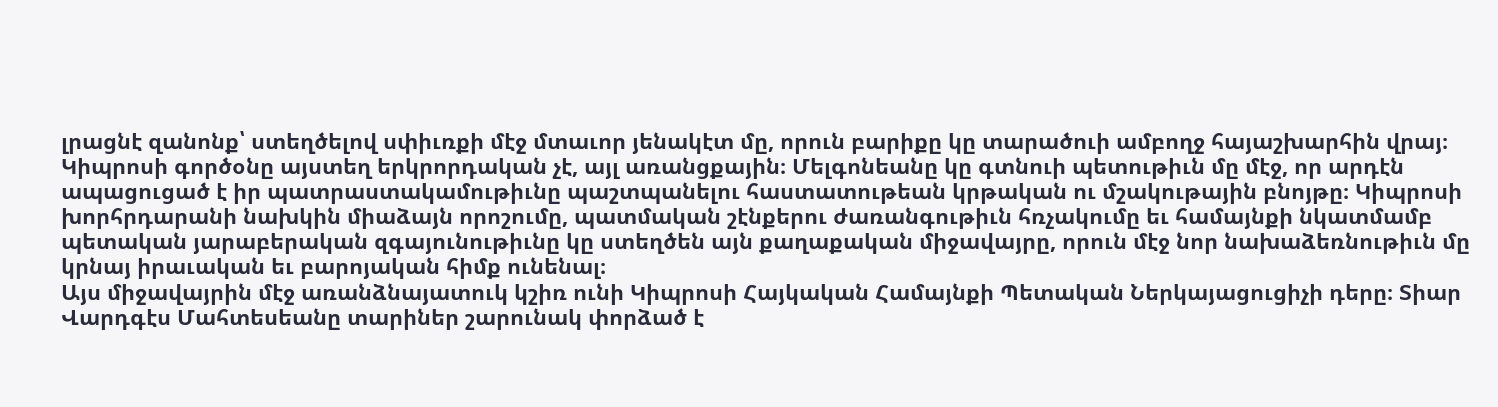լրացնէ զանոնք՝ ստեղծելով սփիւռքի մէջ մտաւոր յենակէտ մը, որուն բարիքը կը տարածուի ամբողջ հայաշխարհին վրայ։
Կիպրոսի գործօնը այստեղ երկրորդական չէ, այլ առանցքային։ Մելգոնեանը կը գտնուի պետութիւն մը մէջ, որ արդէն ապացուցած է իր պատրաստակամութիւնը պաշտպանելու հաստատութեան կրթական ու մշակութային բնոյթը։ Կիպրոսի խորհրդարանի նախկին միաձայն որոշումը, պատմական շէնքերու ժառանգութիւն հռչակումը եւ համայնքի նկատմամբ պետական յարաբերական զգայունութիւնը կը ստեղծեն այն քաղաքական միջավայրը, որուն մէջ նոր նախաձեռնութիւն մը կրնայ իրաւական եւ բարոյական հիմք ունենալ։
Այս միջավայրին մէջ առանձնայատուկ կշիռ ունի Կիպրոսի Հայկական Համայնքի Պետական Ներկայացուցիչի դերը։ Տիար Վարդգէս Մահտեսեանը տարիներ շարունակ փորձած է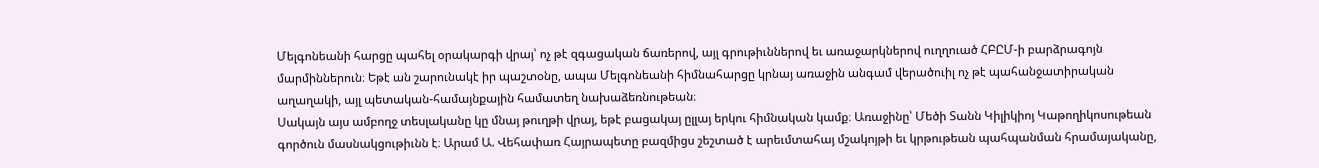Մելգոնեանի հարցը պահել օրակարգի վրայ՝ ոչ թէ զգացական ճառերով, այլ գրութիւններով եւ առաջարկներով ուղղուած ՀԲԸՄ-ի բարձրագոյն մարմիններուն։ Եթէ ան շարունակէ իր պաշտօնը, ապա Մելգոնեանի հիմնահարցը կրնայ առաջին անգամ վերածուիլ ոչ թէ պահանջատիրական աղաղակի, այլ պետական-համայնքային համատեղ նախաձեռնութեան։
Սակայն այս ամբողջ տեսլականը կը մնայ թուղթի վրայ, եթէ բացակայ ըլլայ երկու հիմնական կամք։ Առաջինը՝ Մեծի Տանն Կիլիկիոյ Կաթողիկոսութեան գործուն մասնակցութիւնն է։ Արամ Ա. Վեհափառ Հայրապետը բազմիցս շեշտած է արեւմտահայ մշակոյթի եւ կրթութեան պահպանման հրամայականը,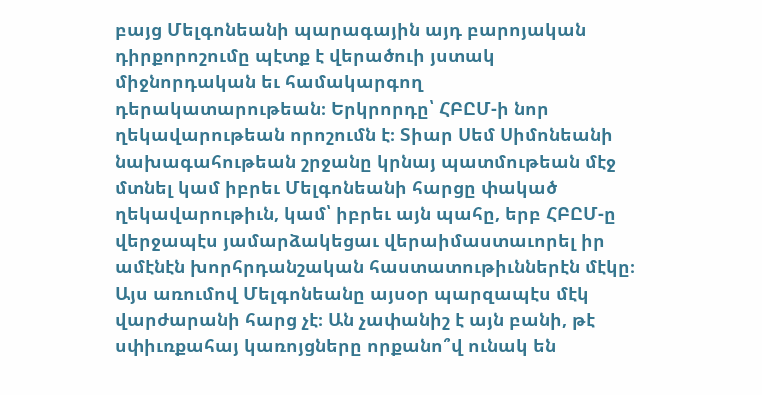բայց Մելգոնեանի պարագային այդ բարոյական դիրքորոշումը պէտք է վերածուի յստակ միջնորդական եւ համակարգող դերակատարութեան։ Երկրորդը՝ ՀԲԸՄ-ի նոր ղեկավարութեան որոշումն է։ Տիար Սեմ Սիմոնեանի նախագահութեան շրջանը կրնայ պատմութեան մէջ մտնել կամ իբրեւ Մելգոնեանի հարցը փակած ղեկավարութիւն, կամ՝ իբրեւ այն պահը, երբ ՀԲԸՄ-ը վերջապէս յամարձակեցաւ վերաիմաստաւորել իր ամէնէն խորհրդանշական հաստատութիւններէն մէկը։
Այս առումով Մելգոնեանը այսօր պարզապէս մէկ վարժարանի հարց չէ։ Ան չափանիշ է այն բանի, թէ սփիւռքահայ կառոյցները որքանո՞վ ունակ են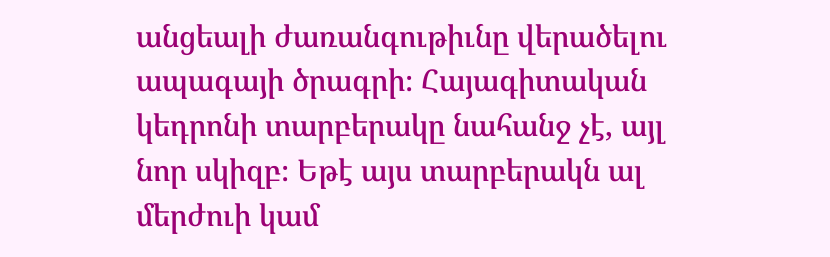անցեալի ժառանգութիւնը վերածելու ապագայի ծրագրի։ Հայագիտական կեդրոնի տարբերակը նահանջ չէ, այլ նոր սկիզբ։ Եթէ այս տարբերակն ալ մերժուի կամ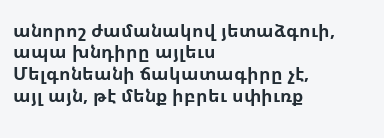անորոշ ժամանակով յետաձգուի, ապա խնդիրը այլեւս Մելգոնեանի ճակատագիրը չէ, այլ այն, թէ մենք իբրեւ սփիւռք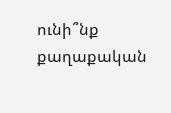ունի՞նք քաղաքական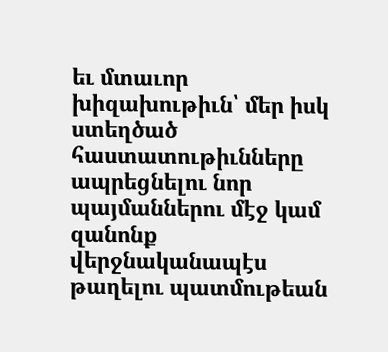եւ մտաւոր խիզախութիւն՝ մեր իսկ ստեղծած հաստատութիւնները ապրեցնելու նոր պայմաններու մէջ կամ զանոնք վերջնականապէս թաղելու պատմութեան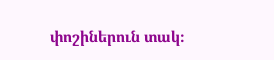փոշիներուն տակ։